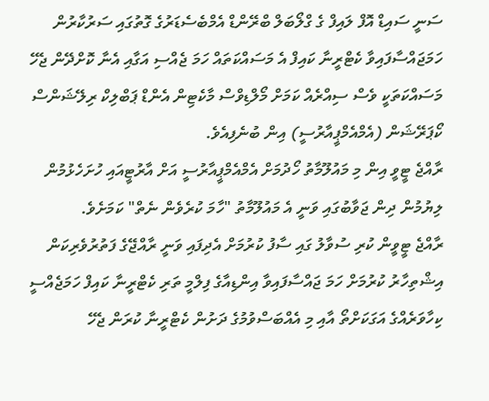ސަނީ ސައިޑް އޮފް ލައިފް ގެ ގްލޯބަލް ބްރޭންޑް އެމްބެސެޑަރުގެ ގޮތުގައި ސަރުކާރުން ހަމަޖައްސާފައިވާ ކެޓްރީނާ ކައިފް އެ މަސައްކަތައް ހަމަ ޖެއްސި އަގާއި އެނާ ކޮށްދޭން ޖެހޭ މަސައްކަތަކީ ވެސް ސިއްރެއް ކަމަށް މޯލްޑިވްސް މާކެޓިން އެންޑް ޕަބްލިކް ރިލޭޝަންސް ކޯޕަރޭޝަން (އެމްއެމްޕީއާރުސީ) އިން ބުނެފިއެވެ.
ރާއްޖެ ޓީވީ އިން މި މައުލޫމާތު ހޯދުމަށް އެމްއެމްޕީއާރުސީ އަށް އާރުޓީއައި ހުށަހެޅުމުން ލިޔުމުން ދިން ޖަވާބުގައި ވަނީ އެ މައުލޫމާތު "ހާމަ ކުރެވެން ނެތް" ކަމަށެވެ.
ރާއްޖެ ޓީވީން ކުރި ސުވާލު ގައި ސާފު ކުރުމަށް އެދިފައި ވަނީ ރާއްޖޭގެ ފަތުރުވެރިކަން އިޝްތިހާރު ކުރުމަށް ހަމަ ޖައްސާފައިވާ އިންޑިއާގެ ފިލްމީ ތަރި ކެޓްރީނާ ކައިފް ހަމަޖެއްސީ ކިހާވަރެއްގެ އަގަކަށްތޯ އާއި މި އެއްބަސްވުމުގެ ދަށުން ކެޓްރީނާ ކުރަން ޖެހޭ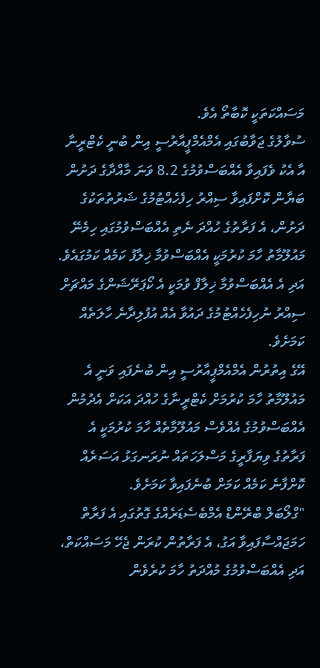މަސައްކަތަކީ ކޮބާތޯ އެވެ.
ސުވާލުގެ ޖަވާބުގައި އެމްއެމްޕީއާރުސީ އިން ބުނީ ކެޓްރީނާ އާ އެކު ވެފައިވާ އެއްބަސްވުމުގެ 8.2 ވަނަ މާއްދާގެ ދަށުން ބަޔާން ކޮށްފައިވާ ސިއްރު ހިފެހެއްޓުމުގެ ޝަރުތުތަކުގެ ދަށުން، އެ ފަރާތުގެ ހުއްދަ ނެތި އެއްބަސްވުމުގައި ހިމެނޭ މައުލޫމާތު ހާމަ ކުރުމަކީ އެއްބަސްވުމާ ޚިލާފު ކަމެއް ކަމުގައެވެ. އަދި އެ އެއްބަސްވުމާ ޚިލާފް ވުމަކީ އެ ކޯޕަރޭޝަންގެ މައްޗަށް ސިއްރު ނުހިފެހެއްޓުމުގެ ދައުވާ އެއް އުފުލިދާނެ ހާލަތެއް ކަމަށެވެ.
އޭގެ އިތުރުން އެމްއެމްޕީއާރުސީ އިން ބުނެފައި ވަނީ އެ މައުލޫމާތު ހާމަ ކުރުމަށް ކެޓްރީނާގެ ހުއްދަ އަކަށް އެދުމުން އެއްބަސްވުމުގެ އެއްވެސް މައުލޫމާތެއް ހާމަ ކުރުމަކީ އެ ފަރާތުގެ ވިޔަފާރީގެ މަސްލަހަތައް ނުރަނގަޅު އަސަރެއް ކޮށްފާނެ ކަމެއް ކަމަށް ބުނެފައިވާ ކަމަށެވެ.
"ގްލޯބަލް ބްރޭންޑް އެމްބެސެޑަރެއްގެ ގޮތުގައި އެ ފަރާތް ހަމަޖައްސާފައިވާ އަގު، އެ ފަރާތުން ކުރަން ޖެހޭ މަސައްކަތް، އަދި އެއްބަސްވުމުގެ މުއްދަތު ހާމަ ކުރެވެން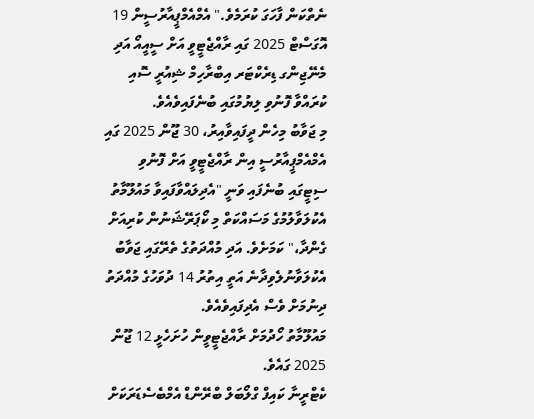ނެތްކަން ފާހަގަ ކުރަމެވެ." އެމްއެމްޕީއާރުސީން 19 އޮގަސްޓް 2025 ގައި ރާއްޖެޓީވީ އަށް ސީއީއޯ އަދި މެނޭޖިންގ ޑިރެކްޓަރ އިބްރާހިމް ޝިއުރީ ސޮއި ކުރައްވާ ފޮނުވި ލިޔުމުގައި ބުނެފައިވެއެވެ.
މި ޖަވާބު މިހެން ދީފައިވާއިރު، 30 ޖޫން 2025 ގައި އެމްއެމްޕީއާރުސީ އިން ރާއްޖެޓީވީ އަށް ފޮނުވި ސިޓީގައި ބުނެފައި ވަނީ "އެދިލައްވާފައިވާ މައުލޫމާތު އެކުލަވާލުމުގެ މަސައްކަތް މި ކޯޕަރޭޝަނުން ކުރިއަށް ގެންދާ،" ކަމަށެވެ. އަދި މުއްދަތުގެ ތެރޭގައި ޖަވާބު އެކުލަވާނުލެވިދާނެ އަތީ އިތުރު 14 ދުވަހުގެ މުއްދަތު ދިނުމަށް ވެސް އެދިފައިވެއެވެ.
މައުލޫމާތު ހޯދުމަށް ރާއްޖެޓީވީން ހުށަހެޅީ 12 ޖޫން 2025 ގައެވެ.
ކެޓްރީނާ ކައިފް ގްލޯބަލް ބްރޭންޑް އެމްބެސެޑަރަކަށް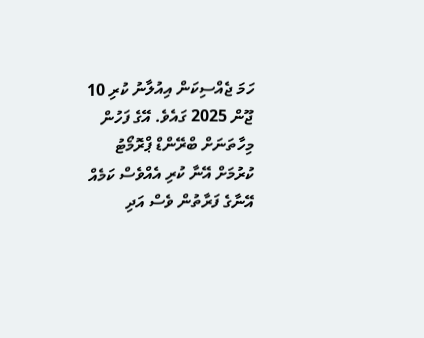ހަމަ ޖެއްސިކަން އިއުލާނު ކުރި 10 ޖޫން 2025 ގައެވެ. އޭގެ ފަހުން މިހާތަނަށް ބްރޭންޑް ޕްރޮމޯޓު ކުރުމަށް އޭނާ ކުރި އެއްވެސް ކަމެއް އޭނާގެ ފަރާތުން ވެސް އަދި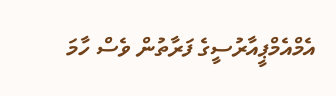އެމްއެމްޕީއާރުސީގެ ފަރާތުން ވެސް ހާމަ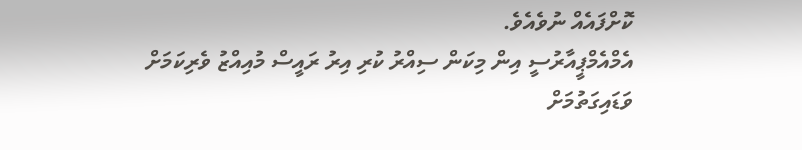ކޮށްފައެއް ނުވެއެވެ.
އެމްއެމްޕީއާރުސީ އިން މިކަން ސިއްރު ކުރި އިރު ރައީސް މުއިއްޒު ވެރިކަމަށް ވަޑައިގަތުމަށް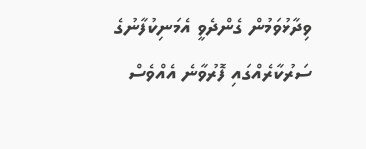ވިދާޅުވަމުން ގެންދެވީ އެމަނިކުފާނުގެ ސަރުކާރެއްގައި ފޮރުވާނެ އެއްވެސް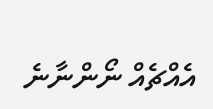އެއްޗެއް ނޯންނާނެ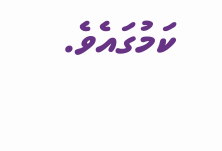ކަމުގައެވެ.